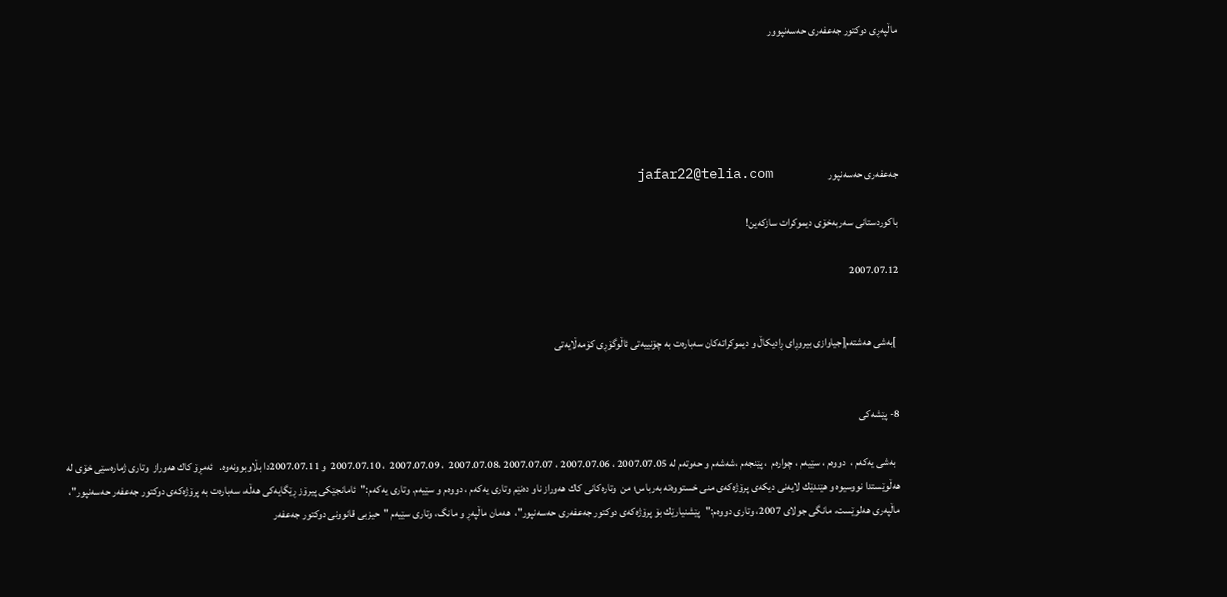ماڵپه‌ڕی دوکتور جه‌عفه‌ری حه‌سه‌نپوور





جه‌عفه‌ری حه‌سه‌نپور                          jafar22@telia.com

باكوردستانی سه‌ربه‌خۆی دیموكرات سازكه‌ین!

2007.07.12


 ]به‌شی هه‌شته‌م[جیاوازی بیروڕای ڕادیكاڵ و دیموكراته‌كان سه‌باره‌ت به‌ چۆنییه‌تی ئاڵوگۆڕی كۆمه‌ڵایه‌تی


8- پێشه‌كی

  به‌شی یه‌كه‌م ،  دووه‌‌م ، سێیه‌م ، چواره‌م  ، پێنجه‌م ،شه‌شه‌م و حه‌وته‌م له 2007.07.05 ، 2007.07.06 ، 2007.07.07 ،2007.07.08  ، 2007.07.09  ، 2007.07.10  و 2007.07.11دا بڵاوبوونه‌وه.   ئه‌مڕۆ كاك هه‌وراز  وتاری ژماره‌سێی خۆی له‌ هه‌ڵوێستدا نووسیوه‌ و هێندێك لایه‌نی دیكه‌ی پرۆژه‌كه‌ی منی خستووه‌ته‌ به‌رباس؛ من  وتاره‌كانی كاك هه‌وراز ناو ده‌نێم وتاری یه‌كه‌م ، دووه‌م و سێیه‌م. وتاری یه‌كه‌م:"ئامانجێكی پیرۆز ڕێگایه‌كی هه‌ڵه، سه‌باره‌ت به پرۆژه‌كه‌ی دوكتور جه‌عفه‌ر حه‌سه‌نپور"، ماڵپه‌ری هه‌لوێست، مانگی جولای 2007، وتاری دووه‌‌م:"پێشنیارێك بۆ پرۆژه‌كه‌ی دوكتور جه‌عفه‌ری حه‌سه‌نپور"،  هه‌مان ماڵپه‌ڕ و مانگ، وتاری سێیه‌م "حیزبی قانوونی دوكتور جه‌عفه‌ر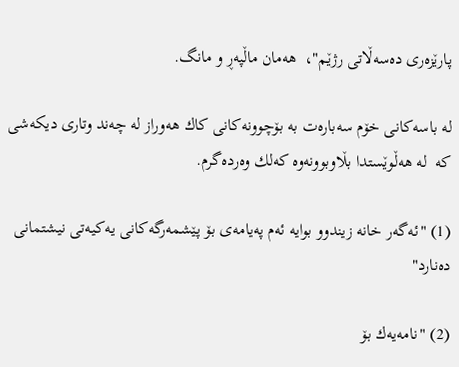پارێزه‌ری ده‌سه‌ڵاتی رژێم"،  هه‌مان ماڵپه‌ڕ و مانگ.

له‌ باسه‌كانی خۆم سه‌باره‌ت به‌ بۆچوونه‌كانی كاك هه‌وراز له‌ چه‌ند وتاری دیكه‌شی كه  له هه‌ڵوێستدا بڵاوبوونه‌وه كه‌لك وه‌رده‌گرم.

(1) "ئه‌گه‌ر خانه زیندوو بوایه ئه‌م په‌یامه‌ی بۆ پێشمه‌رگه‌كانی یه‌كیه‌تی نیشتمانی ده‌نارد"

(2) "نامه‌یه‌ك بۆ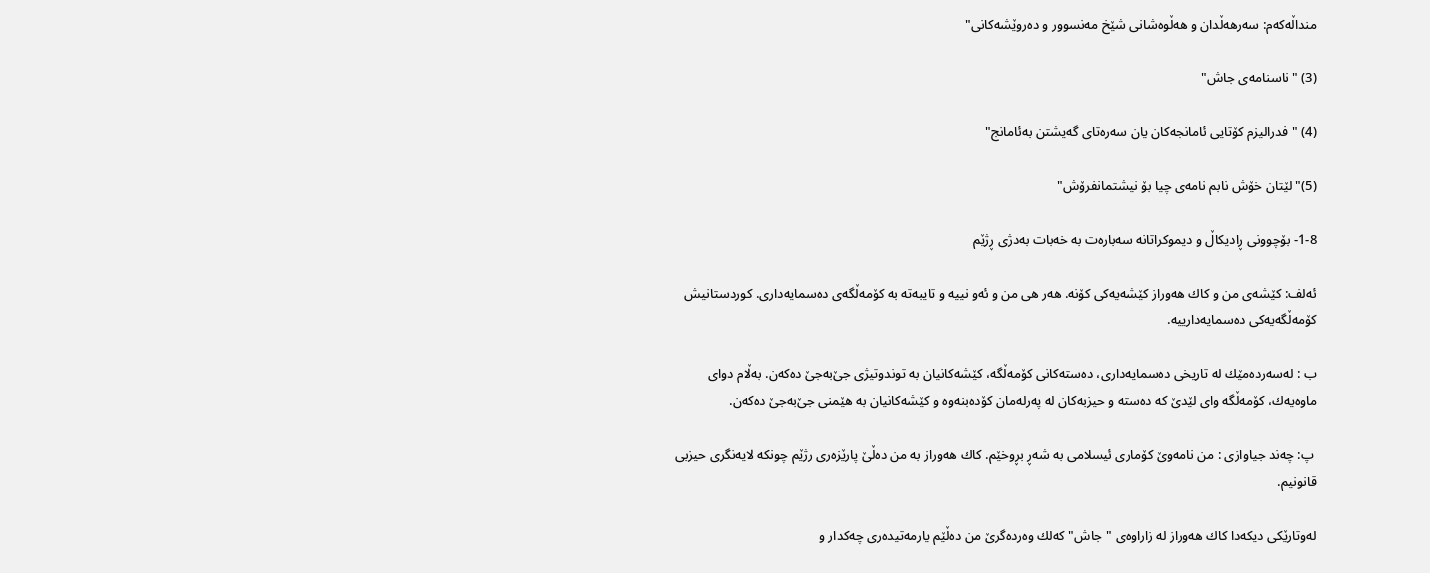منداڵه‌كه‌م: سه‌رهه‌ڵدان و هه‌ڵوه‌شانی شێخ مه‌نسوور و ده‌روێشه‌كانی"

(3) "ناسنامه‌ی جاش"

(4) "فدرالیزم كۆتایی ئامانجه‌كان یان سه‌ره‌تای گه‌یشتن به‌ئامانج"

(5)" لێتان خۆش نابم نامه‌ی چیا بۆ نیشتمانفرۆش"

1-8- بۆچوونی ڕادیكاڵ و دیموكراتانه سه‌باره‌ت به‌ خه‌بات به‌دژی ڕژێم

ئه‌‌لف: كێشه‌ی من و كاك هه‌وراز كێشه‌یه‌كی كۆنه. هه‌ر هی من و ئه‌و نییه و تایبه‌ته به كۆمه‌ڵگه‌ی ده‌سمایه‌داری. كوردستانیش كۆمه‌ڵگه‌یه‌كی ده‌سمایه‌دارییه.

ب : له‌سه‌رده‌مێك له تاریخی ده‌سمایه‌داری، ده‌سته‌كانی كۆمه‌ڵگه، كێشه‌كانیان به توندوتیژی جێ‌به‌جێ ده‌كه‌ن. به‌ڵام دوای ماوه‌یه‌ك، كۆمه‌ڵگه‌ وای لێدێ كه ده‌سته‌ و حیزبه‌كان له په‌رله‌‌مان كۆده‌بنه‌وه و كێشه‌كانیان به‌ هێمنی جێ‌به‌جێ ده‌كه‌ن.

 پ: چه‌ند جیاوازی : من نامه‌وێ كۆماری ئیسلامی به شه‌ڕ بڕوخێم. كاك هه‌وراز به‌ من ده‌ڵێ پارێزه‌ری رژێم چونكه لایه‌نگری حیزبی قانونیم.

له‌وتارێكی دیكه‌دا كاك هه‌وراز له زاراوه‌ی "جاش" كه‌لك وه‌رده‌گرێ من ده‌ڵێم یارمه‌تیده‌ری چه‌كدار و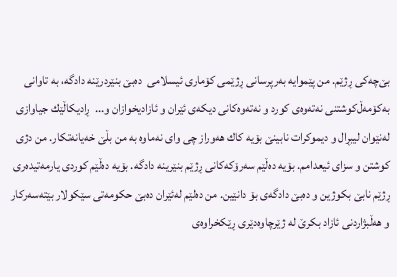بێ‌چه‌‌كی ڕژێم. من پێموایه به‌رپرسانی ڕژێمی كۆماری ئیسلامی  ده‌بێ بنێردرێنه دادگه‌، به‌ تاوانی به‌كۆمه‌ڵ‌كوشتنی نه‌ته‌وه‌ی كورد و نه‌ته‌وه‌كانی دیكه‌ی ئێران و ئازادیخوازان و...  ڕادیكاڵێك جیاوازی له‌نێوان لیبڕال و دیموكرات نابینێ بۆیه كاك هه‌وراز چی وای نه‌ماوه به‌ من بڵێ خه‌یانه‌تكار. من دژی كوشتن و سزای ئیعدامم. بۆیه ده‌ڵێم سه‌رۆكه‌كانی ڕژێم بنێرینه دادگه. بۆیه ده‌ڵێم كوردی یارمه‌تیده‌ری ڕژێم نابێ بكوژین و ده‌بێ دادگه‌ی بۆ دانێین. من ده‌لێم له‌ئێران ده‌بێ حكومه‌تی سێكولار بێته‌سه‌ركار و هه‌ڵبژاردنی ئازاد بكرێ له ژێرچاوه‌دێری ڕێكخراوه‌ی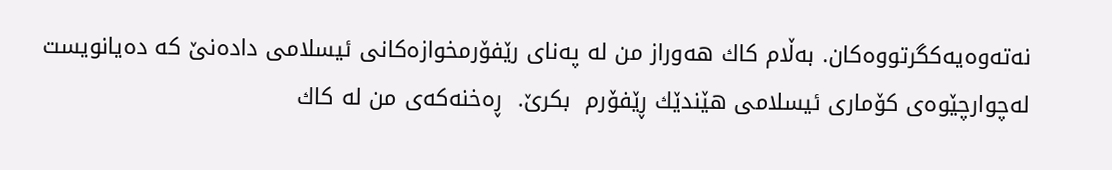نه‌ته‌وه‌یه‌كگرتووه‌كان. به‌ڵام كاك هه‌وراز من له‌ په‌نای رێفۆرمخوازه‌كانی ئیسلامی داده‌نێ كه ده‌یانویست له‌چوارچێوه‌ی كۆماری ئیسلامی هێندێك ڕێفۆرم  بكرێ.  ڕه‌خنه‌كه‌ی من له‌ كاك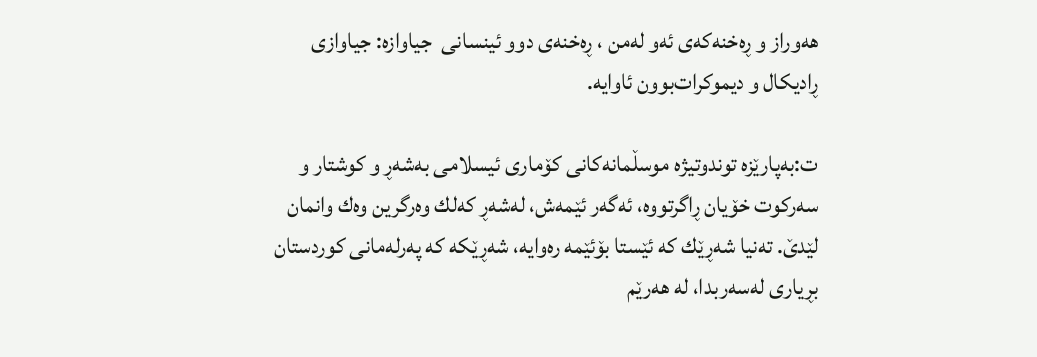هه‌وراز و ڕه‌خنه‌كه‌ی ئه‌و له‌من ، ڕه‌خنه‌ی دوو ئینسانی  جیاوازه: جیاوازی ڕادیكال و دیموكرات‌بوون ئاوایه.

ت:به‌پارێزه‌ توندوتیژه‌ موسڵمانه‌كانی كۆماری ئیسلامی به‌شه‌ڕ و كوشتار و سه‌ركوت خۆیان ڕاگرتووه، ئه‌گه‌ر ئێمه‌‌ش، له‌شه‌ڕ كه‌لك وه‌رگرین وه‌ك وانمان لێدێ. ته‌نیا شه‌ڕێك كه ئێستا بۆئێمه ره‌وایه، شه‌ڕێكه كه په‌رله‌مانی كوردستان بڕیاری له‌سه‌‌ربدا، له هه‌رێم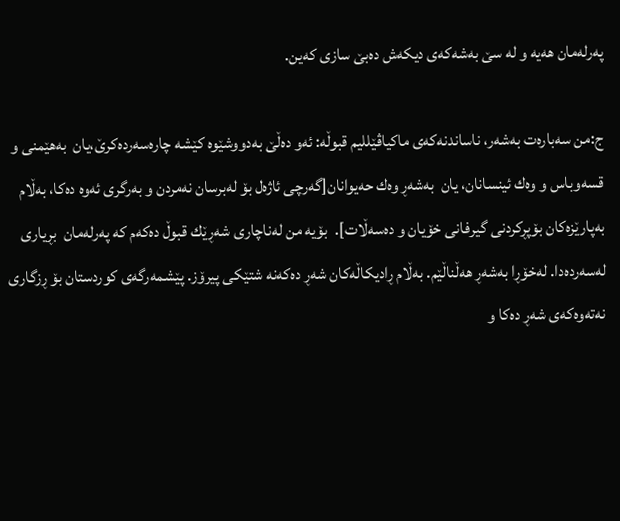په‌رله‌مان هه‌یه و له‌ سێ به‌شه‌كه‌ی دیكه‌‌ش ده‌بێ سازی كه‌ین.

ج:من سه‌باره‌ت به‌شه‌ر، ناساندنه‌كه‌ی ماكیاڤێللیم قبوڵه: ئه‌و ده‌ڵێ به‌دووشێوه كێشه‌ چاره‌سه‌رده‌كرێ،یان  به‌هێمنی و قسه‌وباس و وه‌ك ئینسانان، ‌یان  به‌شه‌ڕ وه‌ك حه‌یوانان[گه‌رچی ئاژه‌ل بۆ له‌برسان نه‌مردن و به‌رگری ئه‌وه‌ ده‌كا، به‌ڵام به‌پارێزه‌كان بۆپڕكردنی گیرفانی خۆیان و ده‌سه‌ڵات].  بۆیه من له‌ناچاری شه‌ڕێك قبوڵ ده‌كه‌م كه په‌رله‌مان  بڕیاری له‌سه‌رده‌دا. له‌خۆڕا به‌شه‌ڕ هه‌ڵناڵێم. به‌ڵام ڕادیكاڵه‌كان شه‌ڕ ده‌كه‌نه شتێكی پیرۆز. پێشمه‌رگه‌ی كوردستان بۆ ڕزگاری نه‌ته‌وه‌كه‌ی شه‌ڕ ده‌كا و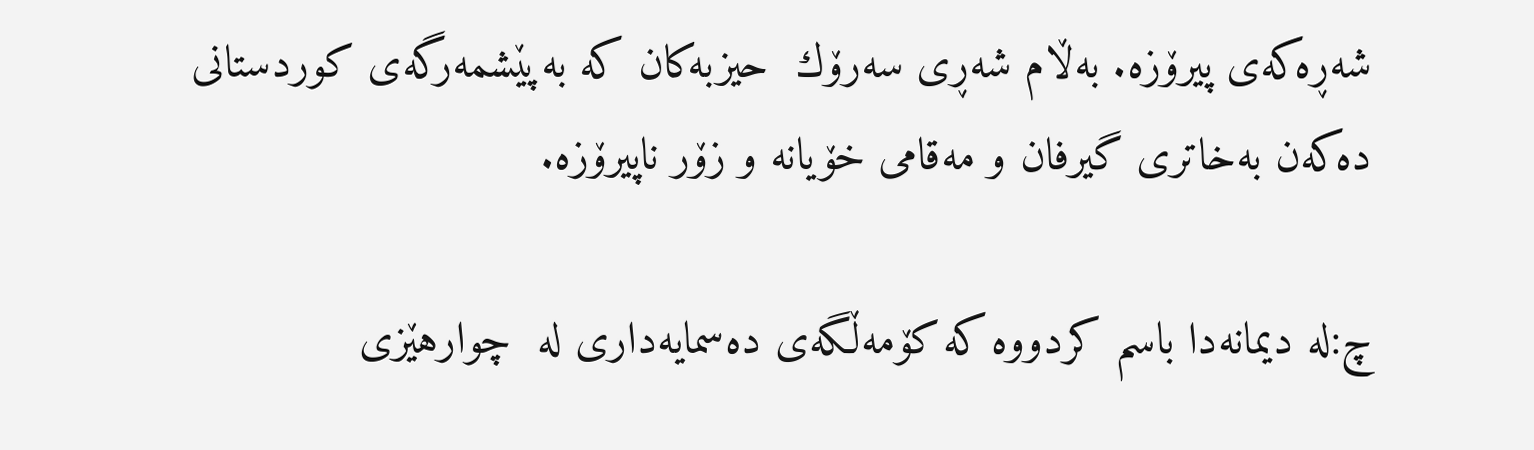شه‌ڕه‌كه‌ی پیرۆزه. به‌ڵام شه‌ڕی سه‌رۆك  حیزبه‌كان كه به‌پێشمه‌رگه‌ی كوردستانی ده‌كه‌ن به‌خاتری گیرفان و مه‌قامی خۆیانه و زۆر ناپیرۆزه.

چ:له دیمانه‌دا باسم كردووه كه كۆمه‌ڵگه‌ی ده‌سمایه‌داری له  چوارهێزی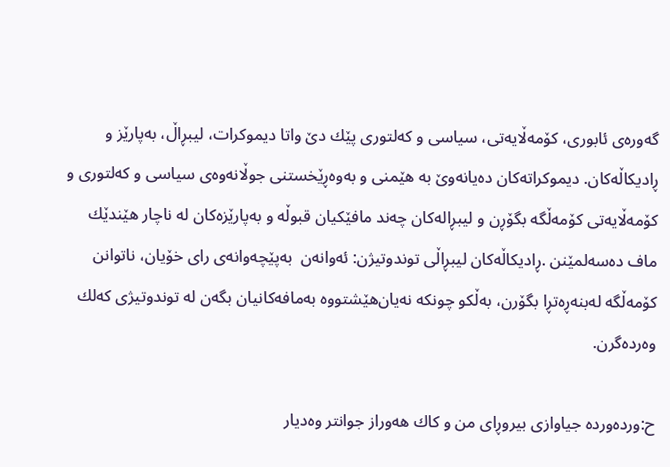گه‌وره‌ی ئابوری، كۆمه‌ڵایه‌تی، سیاسی و كه‌لتوری پێك دێ واتا دیموكرات، لیبڕاڵ، به‌پارێز و ڕادیكاڵه‌كان. دیموكراته‌كان ده‌یانه‌وێ به هێمنی و به‌وه‌ڕێخستنی جوڵانه‌وه‌ی سیاسی و كه‌لتوری و كۆمه‌ڵایه‌تی كۆمه‌ڵگه بگۆڕن و لیبڕاله‌كان چه‌ند مافێكیان قبوڵه و به‌پارێزه‌كان له‌ ناچار هێندێك ماف ده‌سه‌لمێنن .ڕادیكاڵه‌‌كان لیبڕاڵی توندوتیژن: ئه‌وانه‌ن  به‌پێچه‌وانه‌ی رای خۆیان، ناتوانن كۆمه‌ڵگه‌ له‌بنه‌ڕه‌تڕا بگۆرن، به‌ڵكو چونكه نه‌یان‌هێشتووه به‌مافه‌كانیان بگه‌ن له توندوتیژی كه‌لك وه‌رده‌گرن.

ح:ورده‌ورده جیاوازی بیروڕای من و كاك هه‌وراز جوانتر وه‌دیار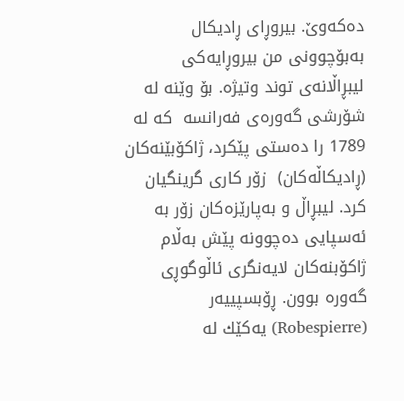ده‌كه‌وێ. بیروڕای ڕادیكال به‌بۆچوونی من بیروڕایه‌كی  لیبڕاڵانه‌ی توند وتیژه. بۆ وێنه له شۆرشی گه‌وره‌ی فه‌رانسه  كه له 1789 را ده‌ستی پێكرد، ژاكۆبێنه‌كان (ڕادیكاڵه‌كان)  زۆر كاری گرینگیان كرد. لیبڕاڵ و به‌پارێزه‌كان زۆر به‌ ئه‌سپایی ده‌‌چوونه‌ پێش به‌ڵام ژاكۆبنه‌كان لایه‌نگری ئاڵوگوڕی  گه‌وره‌ بوون. ڕۆبسپییه‌ر (Robespierre) یه‌كێك له‌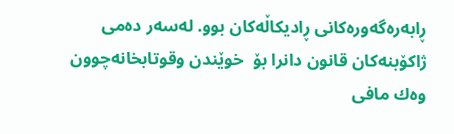ڕابه‌ره‌گه‌وره‌كانی ڕادیكاڵه‌كان بوو. له‌سه‌ر ده‌می ژاكۆبنه‌كان قانون دانرا بۆ  خوێندن وقوتابخانه‌چوون وه‌ك مافی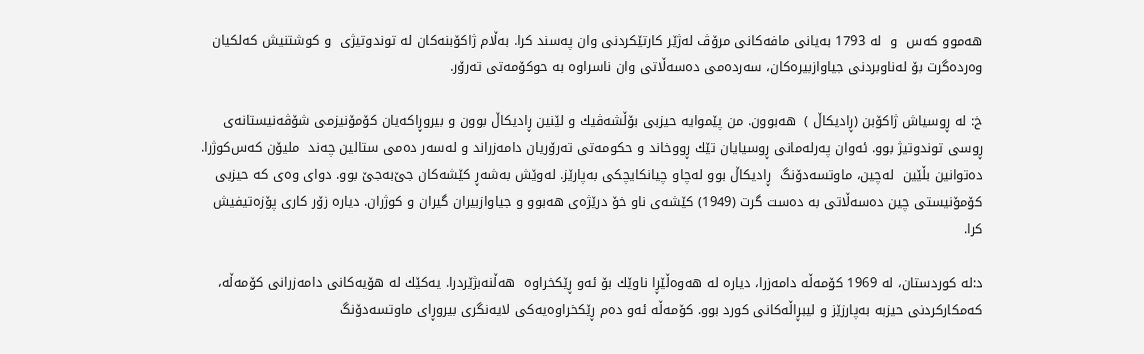هه‌موو كه‌س  و  له 1793 به‌یانی مافه‌كانی مرۆڤ له‌ژێر كارتێكردنی وان په‌سند كرا. به‌ڵام ژاكۆبنه‌كان له توندوتیژی  و كوشتنیش كه‌لكیان وه‌رده‌گرت بۆ له‌ناوبردنی جیاوازبیره‌كان، سه‌رده‌می ده‌سه‌ڵاتی وان ناسراوه به حوكۆمه‌تی ته‌رۆر.

خ: له‌ ڕوسیاش ژاكۆبن (ڕادیكاڵ )  هه‌بوون. من پێموایه حیزبی بۆڵشه‌ڤیك و لێنین ڕادیكاڵ بوون و بیروڕاكه‌یان كۆمۆنیزمی شۆڤه‌نیستانه‌ی ڕوسی توندوتیژ بوو. ئه‌وان په‌رله‌مانی ڕوسیایان تێك ڕووخاند و حكومه‌تی ته‌رۆریان دامه‌زراند و له‌سه‌ر ده‌می ستالین چه‌ند  ملیۆن كه‌س‌كوژرا.  ده‌توانین بڵێین  له‌چین، ماوتسه‌دۆنگ  ڕادیكاڵ بوو له‌چاو چیانكایچكی به‌پارێز. له‌وێش به‌شه‌ڕ كێشه‌كان جێ‌به‌جێ بوو. دوای وه‌ی كه حیزبی كۆمۆنیستی چین ده‌سه‌ڵاتی به‌ ده‌ست گرت (1949) كێشه‌ی ناو خۆ درێژه‌ی هه‌بوو و جیاوازبیران گیران و كوژران. دیاره زۆر كاری پۆزه‌تیفیش كرا.

د:له كوردستان، له 1969 كۆمه‌ڵه‌ دامه‌زرا، دیاره له هه‌وه‌ڵێڕا ناوێك بۆ ئه‌و ڕێكخراوه  هه‌ڵنه‌بژێردرا. یه‌كێك له هۆیه‌كانی دامه‌زرانی كۆمه‌ڵه، كه‌مكاركردنی حیزبه‌ به‌پارزێز و لیبڕاڵه‌كانی كورد بوو. كۆمه‌ڵه ئه‌و ده‌م ڕێكخراوه‌یه‌كی لایه‌نگری بیروڕای ماوتسه‌دۆنگ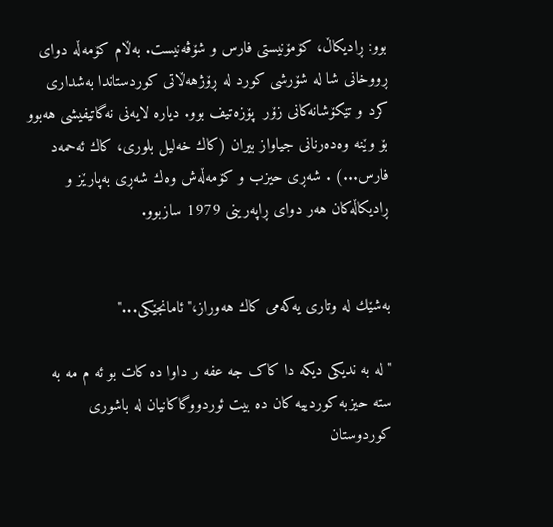بوو: ڕادیكاڵ، كۆمۆنیستی فارس و شۆڤه‌نیست. به‌ڵام كۆمه‌ڵه دوای ڕووخانی شا له‌ شۆرشی كورد له ڕۆژهه‌ڵاتی كوردستاندا به‌شداری كرد و تێكۆشانه‌كانی زۆر  پۆزه‌تیف بوو. دیاره لایه‌نی نه‌گاتیفیشی هه‌بوو بۆ وێنه وه‌ده‌رنانی جیاواز بیران (كاك خه‌لیل بلوری، كاك ئه‌حمه‌د فارس...) . شه‌ڕی حیزب و كۆمه‌ڵه‌‌ش وه‌ك شه‌ڕی به‌پارێز و ڕادیكاڵه‌كان هه‌ر دوای ڕاپه‌رینی 1979 سازبوو.


به‌شێك له وتاری یه‌كه‌می كاك هه‌وراز،"ئامانجێكی..."

"له به ندیکی دیکه دا کاک جه عفه ر داوا ده کات بو ئه م مه به سته حیزبه کوردییه کان ده بیت ئوردووگاکانیان له باشوری کوردوستان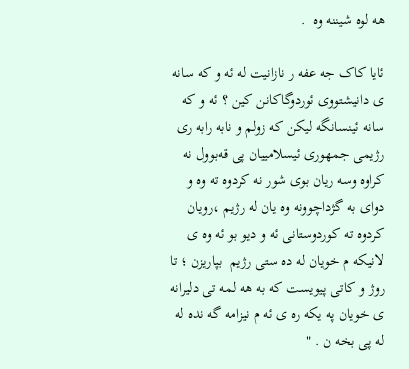هه لوه شیننه وه  .

ئایا کاک جه عفه ر نازانیت له ئه و که سانه ی دانیشتووی ئوردوگاکانن کین ؟ ئه و که سانه ئینسانگه لیکن که زولم و نابه رابه ری رژیمی جمهوری ئیسلامییان پی قه‌بوول نه کراوه وسه ریان بوی شور نه کردوه ته وه و دوای به گژداچوونه وه یان له رژیم ،رویان کردوه ته کوردوستانی ئه و دیو بو ئه وه ی لانیکه م خویان له ده ستی رژیم  بپاریزن ؛ تا روژ و کاتی پیویست که به هه لمه تی دلیرانه ی خویان په یکه ره ی ئه م نیزامه گه نده له له پی بخه ن . "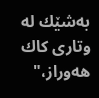به‌شێك له وتاری كاك هه‌وراز،"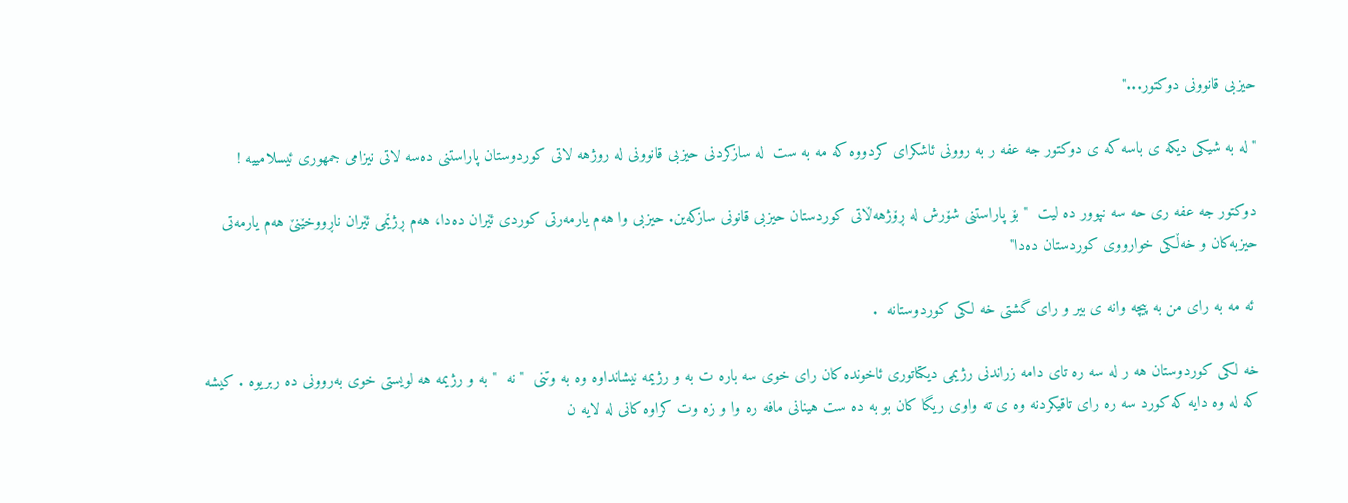حیزبی قانوونی دوكتور..."

"له به شیکی دیکه ی باسه که ی دوکتور جه عفه ر به روونی ئاشکرای کردووه که مه به ست  له سازکردنی حیزبی قانوونی له روژهه لاتی کوردوستان پاراستنی ده‌سه لاتی نیزامی جمهوری ئیسلامییه !

دوکتور جه عفه ری حه سه نپوور ده لیت  " بۆ پاراستنی شۆرش له ڕۆژهه‌ڵاتی كوردستان حیزبی قانونی سازكه‌ین. حیزبی وا هه‌م یارمه‌رتی كوردی ئێران ده‌دا، هه‌م ڕژێمی ئێران ناڕووخێنێ هه‌م یارمه‌تی حیزبه‌كان و خه‌ڵكی خوارووی كوردستان ده‌دا"

 ئه مه به رای من به پیچه وانه ی بیر و رای گشتی خه لکی کوردوستانه  .

خه لکی کوردوستان هه ر له سه ره تای دامه زراندنی رژیمی دیکتاتوری ئاخونده کان رای خوی سه باره ت به و رژیمه نیشانداوه وه به وتنی  " نه  " به و رژیمه هه لویستی خوی به‌روونی ده ربریوه . کیشه که له وه دایه که کورد سه ره رای تاقیکردنه وه ی ته واوی ریگا کان بو به ده ست هینانی مافه ره وا و زه وت کراوه کانی له لایه ن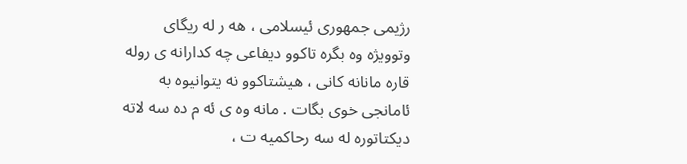رژیمی جمهوری ئیسلامی ، هه ر له ریگای وتوویژه وه بگره تاکوو دیفاعی چه کدارانه ی روله قاره مانانه کانی ، هیشتاکوو نه یتوانیوه به ئامانجی خوی بگات . مانه وه ی ئه م ده سه لاته دیکتاتوره له سه رحاکمیه ت ،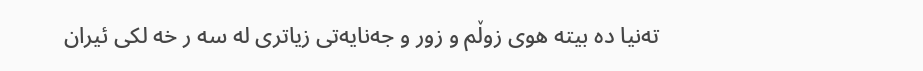ته‌نیا ده بیته هوی زوڵم و زور و جه‌نایه‌تی زیاتری له سه ر خه لکی ئیران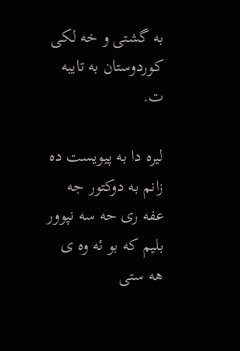به گشتی و خه لکی کوردوستان به تایبه ت.

لیره دا به پیویست ده زانم به دوکتور جه عفه ری حه سه نپوور بلیم که بو ئه وه ی هه ستی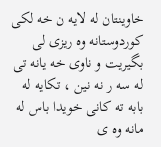خاوینتان له لایه ن خه لکی کوردوستانه وه ریزی لی بگیریت و ناوی خه یانه تی له سه ر نه نین ، تکایه له بابه ته کانی خویدا باس له مانه وه ی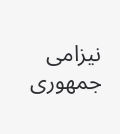نیزامی جمهوری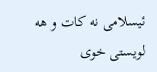ئیسلامی نه کات و هه لویستی خوی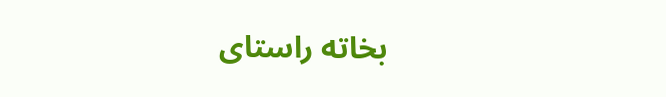بخاته راستای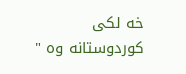خه لکی کوردوستانه وه "